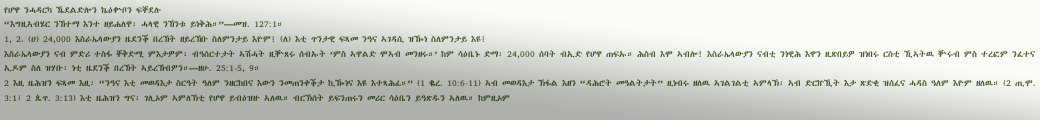የሆዋ ንሓዳርካ ኼደልድሎን ኬዕቍቦን ፍቐደሉ
“እግዚኣብሄር ንኸተማ እንተ ዘይሐለዋ፡ ሓላዊ ንኸንቱ ይነቅሕ።”—መዝ. 127:1።
1, 2. (ሀ) 24,000 እስራኤላውያን ዜደንቕ በረኸት ዘይረኸቡ ስለምንታይ እዮም፧ (ለ) እቲ ጥንታዊ ፍጻመ ንዓና ኣገዳሲ ዝዀነ ስለምንታይ እዩ፧
እስራኤላውያን ናብ ምድሪ ተስፋ ቐቅድሚ ምእታዎም፡ ብዓሰርተታት ኣሽሓት ዚቝጸሩ ሰብኡት ‘ምስ ኣዋልድ ሞኣብ መንዘሩ።’ ከም ሳዕቤኑ ድማ፡ 24,000 ሰባት ብኢድ የሆዋ ጠፍኡ። ሕስብ እሞ ኣብሎ! እስራኤላውያን ናብቲ ንነዊሕ እዋን ዚጽበይዎ ዝነበሩ ርስቲ ኺኣትዉ ቝሩብ ምስ ተረፎም ንፈተና ኢዶም ስለ ዝሃቡ፡ ነቲ ዜደንቕ በረኸት ኣይረኸብዎን።—ዘሁ. 25:1-5, 9።
2 እዚ ዜሕዝን ፍጻመ እዚ፡ “ንዓና እቲ መወዳእታ ስርዓት ዓለም ንዘርከበና እውን ንመጠንቀቕታ ኪዀነና እዩ እተጻሕፈ።” (1 ቈረ. 10:6-11) ኣብ መወዳእታ ኽፋል እዘን “ዳሕሮት መዓልትታት” ዚነብሩ ዘለዉ ኣገልገልቲ ኣምላኽ፡ ኣብ ድርኵኺት እታ ጽድቂ ዝሰፈና ሓዳስ ዓለም እዮም ዘለዉ። (2 ጢሞ. 3:1፣ 2 ጴጥ. 3:13) እቲ ዜሕዝን ግና፡ ገሊኦም ኣምለኽቲ የሆዋ ይብዕዝዙ ኣለዉ። ብርኽሰት ይፍንጠሩን መሪር ሳዕቤን ይዓጽዱን ኣለዉ። ከምዚኦም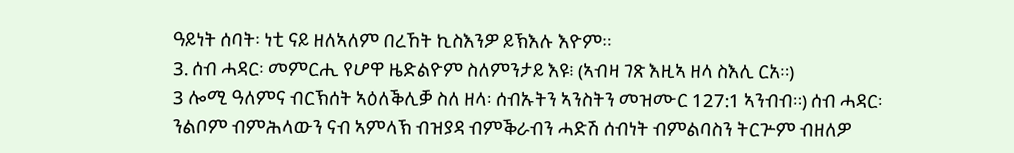ዓይነት ሰባት፡ ነቲ ናይ ዘለኣለም በረኸት ኪስእንዎ ይኽእሉ እዮም።
3. ሰብ ሓዳር፡ መምርሒ የሆዋ ዜድልዮም ስለምንታይ እዩ፧ (ኣብዛ ገጽ እዚኣ ዘላ ስእሊ ርአ።)
3 ሎሚ ዓለምና ብርኽሰት ኣዕለቕሊቓ ስለ ዘላ፡ ሰብኡትን ኣንስትን መዝሙር 127:1 ኣንብብ።) ሰብ ሓዳር፡ ንልቦም ብምሕላውን ናብ ኣምላኽ ብዝያዳ ብምቕራብን ሓድሽ ሰብነት ብምልባስን ትርጕም ብዘለዎ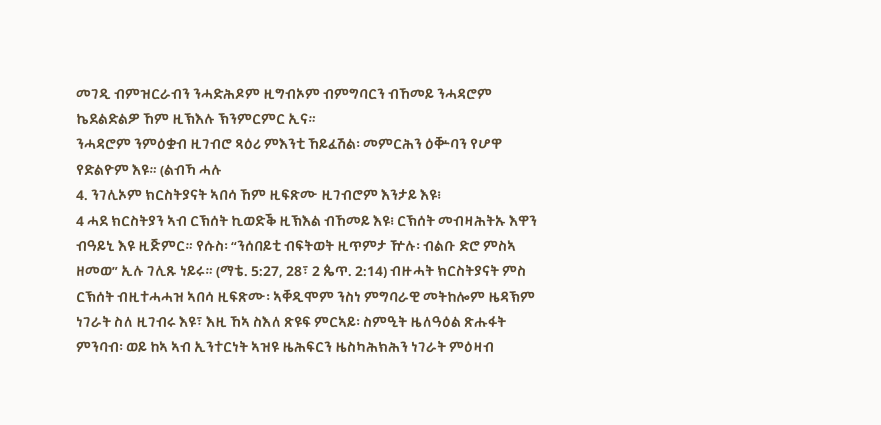መገዲ ብምዝርራብን ንሓድሕዶም ዚግብኦም ብምግባርን ብኸመይ ንሓዳሮም ኬደልድልዎ ኸም ዚኽእሉ ኽንምርምር ኢና።
ንሓዳሮም ንምዕቋብ ዚገብሮ ጻዕሪ ምእንቲ ኸይፈሽል፡ መምርሕን ዕቝባን የሆዋ የድልዮም እዩ። (ልብኻ ሓሉ
4. ንገሊኦም ክርስትያናት ኣበሳ ኸም ዚፍጽሙ ዚገብሮም እንታይ እዩ፧
4 ሓደ ክርስትያን ኣብ ርኽሰት ኪወድቕ ዚኽእል ብኸመይ እዩ፧ ርኽሰት መብዛሕትኡ እዋን ብዓይኒ እዩ ዚጅምር። የሱስ፡ “ንሰበይቲ ብፍትወት ዚጥምታ ዅሉ፡ ብልቡ ድሮ ምስኣ ዘመወ” ኢሉ ገሊጹ ነይሩ። (ማቴ. 5:27, 28፣ 2 ጴጥ. 2:14) ብዙሓት ክርስትያናት ምስ ርኽሰት ብዚተሓሓዝ ኣበሳ ዚፍጽሙ፡ ኣቐዲሞም ንስነ ምግባራዊ መትከሎም ዜዳኽም ነገራት ስለ ዚገብሩ እዩ፣ እዚ ኸኣ ስእለ ጽዩፍ ምርኣይ፡ ስምዒት ዜለዓዕል ጽሑፋት ምንባብ፡ ወይ ከኣ ኣብ ኢንተርነት ኣዝዩ ዜሕፍርን ዜስካሕክሕን ነገራት ምዕዛብ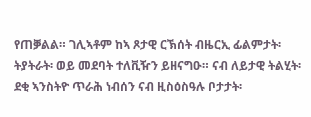የጠቓልል። ገሊኣቶም ከኣ ጾታዊ ርኽሰት ብዜርኢ ፊልምታት፡ ትያትራት፡ ወይ መደባት ተለቪዥን ይዘናግዑ። ናብ ለይታዊ ትልሂት፡ ደቂ ኣንስትዮ ጥራሕ ነብሰን ናብ ዚስዕስዓሉ ቦታታት፡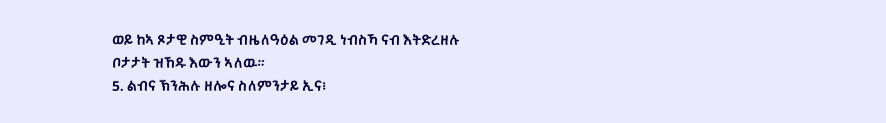ወይ ከኣ ጾታዊ ስምዒት ብዜለዓዕል መገዲ ነብስኻ ናብ እትድረዘሉ ቦታታት ዝኸዱ እውን ኣለዉ።
5. ልብና ኽንሕሉ ዘሎና ስለምንታይ ኢና፧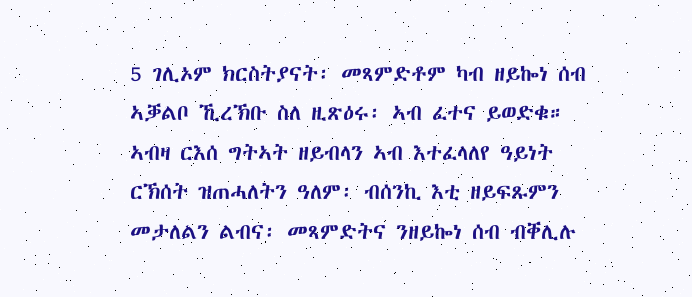5 ገሊኦም ክርስትያናት፡ መጻምድቶም ካብ ዘይኰነ ሰብ ኣቓልቦ ኺረኽቡ ስለ ዚጽዕሩ፡ ኣብ ፈተና ይወድቁ። ኣብዛ ርእሰ ግትኣት ዘይብላን ኣብ እተፈላለየ ዓይነት ርኽሰት ዝጠሓለትን ዓለም፡ ብሰንኪ እቲ ዘይፍጹምን መታለልን ልብና፡ መጻምድትና ንዘይኰነ ሰብ ብቐሊሉ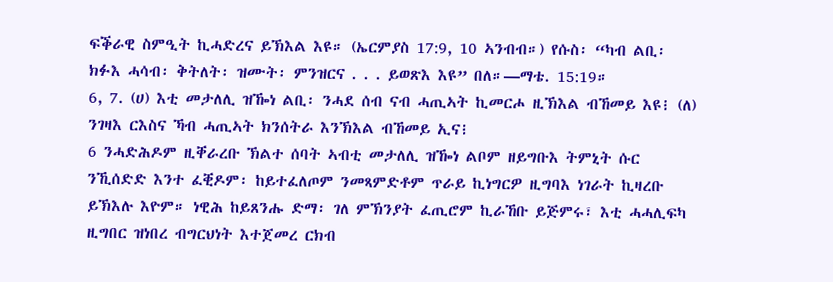ፍቕራዊ ስምዒት ኪሓድረና ይኽእል እዩ። (ኤርምያስ 17:9, 10 ኣንብብ።) የሱስ፡ “ካብ ልቢ፡ ክፉእ ሓሳብ፡ ቅትለት፡ ዝሙት፡ ምንዝርና . . . ይወጽእ እዩ” በለ።—ማቴ. 15:19።
6, 7. (ሀ) እቲ መታለሊ ዝዀነ ልቢ፡ ንሓደ ሰብ ናብ ሓጢኣት ኪመርሖ ዚኽእል ብኸመይ እዩ፧ (ለ) ንገዛእ ርእስና ኻብ ሓጢኣት ክንሰትራ እንኽእል ብኸመይ ኢና፧
6 ንሓድሕዶም ዚቐራረቡ ኽልተ ሰባት ኣብቲ መታለሊ ዝዀነ ልቦም ዘይግቡእ ትምኒት ሱር ንኺሰድድ እንተ ፈቒዶም፡ ከይተፈለጦም ንመጻምድቶም ጥራይ ኪነግርዎ ዚግባእ ነገራት ኪዛረቡ ይኽእሉ እዮም። ነዊሕ ከይጸንሑ ድማ፡ ገለ ምኽንያት ፈጢሮም ኪራኸቡ ይጅምሩ፣ እቲ ሓሓሊፍካ ዚግበር ዝነበረ ብግርህነት እተጀመረ ርክብ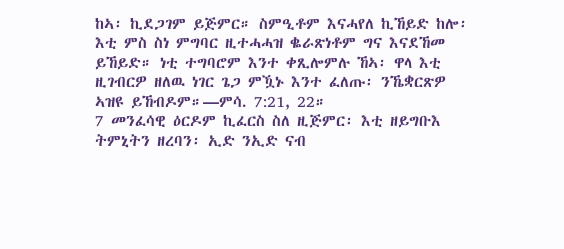ከኣ፡ ኪደጋገም ይጅምር። ስምዒቶም እናሓየለ ኪኸይድ ከሎ፡ እቲ ምስ ስነ ምግባር ዚተሓሓዝ ቈራጽነቶም ግና እናደኸመ ይኸይድ። ነቲ ተግባሮም እንተ ቀጺሎምሉ ኸኣ፡ ዋላ እቲ ዚገብርዎ ዘለዉ ነገር ጌጋ ምዃኑ እንተ ፈለጡ፡ ንኼቋርጽዎ ኣዝዩ ይኸብዶም።—ምሳ. 7:21, 22።
7 መንፈሳዊ ዕርዶም ኪፈርስ ስለ ዚጅምር፡ እቲ ዘይግቡእ ትምኒትን ዘረባን፡ ኢድ ንኢድ ናብ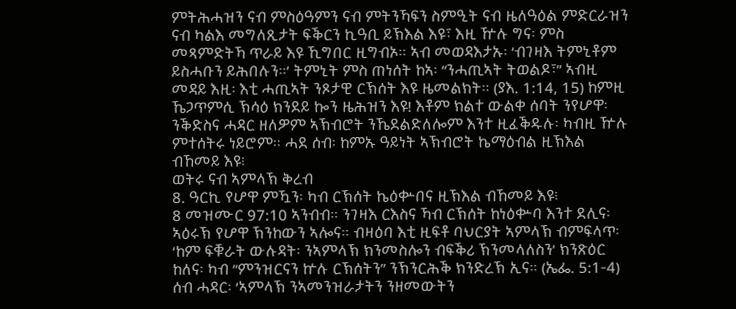ምትሕሓዝን ናብ ምስዕዓምን ናብ ምትንኻፍን ስምዒት ናብ ዜለዓዕል ምድርራዝን ናብ ካልእ መግለጺታት ፍቕርን ኪዓቢ ይኽእል እዩ፣ እዚ ዅሉ ግና፡ ምስ መጻምድትኻ ጥራይ እዩ ኺግበር ዚግብኦ። ኣብ መወዳእታኡ፡ ‘ብገዛእ ትምኒቶም ይስሓቡን ይሕበሉን።’ ትምኒት ምስ ጠነሰት ከኣ፡ “ንሓጢኣት ትወልዶ፣” ኣብዚ መዳይ እዚ፡ እቲ ሓጢኣት ንጾታዊ ርኽሰት እዩ ዜመልክት። (ያእ. 1:14, 15) ከምዚ ኼጋጥምሲ ኽሳዕ ክንደይ ኰን ዜሕዝን እዩ! እቶም ክልተ ውልቀ ሰባት ንየሆዋ፡ ንቕድስና ሓዳር ዘለዎም ኣኽብሮት ንኼደልድለሎም እንተ ዚፈቕዱሉ፡ ካብዚ ዅሉ ምተሰትሩ ነይሮም። ሓደ ሰብ፡ ከምኡ ዓይነት ኣኽብሮት ኬማዕብል ዚኽእል ብኸመይ እዩ፧
ወትሩ ናብ ኣምላኽ ቅረብ
8. ዓርኪ የሆዋ ምዃን፡ ካብ ርኽሰት ኬዕቍበና ዚኽእል ብኸመይ እዩ፧
8 መዝሙር 97:10 ኣንብብ። ንገዛእ ርእስና ኻብ ርኽሰት ከነዕቍባ እንተ ደሊና፡ ኣዕሩኽ የሆዋ ኽንከውን ኣሎና። ብዛዕባ እቲ ዚፍቶ ባህርያት ኣምላኽ ብምፍላጥ፡ ‘ከም ፍቑራት ውሉዳት፡ ንኣምላኽ ክንመስሎን ብፍቕሪ ኽንመላለስን’ ክንጽዕር ከለና፡ ካብ “ምንዝርናን ኵሉ ርኽሰትን” ንኽንርሕቕ ክንድረኽ ኢና። (ኤፌ. 5:1-4) ሰብ ሓዳር፡ ‘ኣምላኽ ንኣመንዝራታትን ንዘመውትን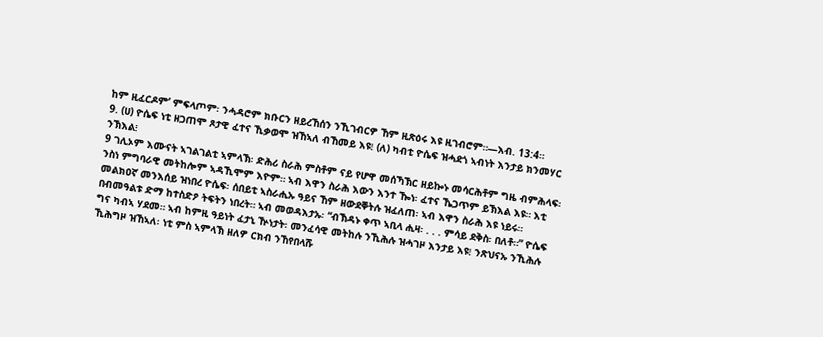ከም ዚፈርዶም’ ምፍላጦም፡ ንሓዳሮም ክቡርን ዘይረኸሰን ንኺገብርዎ ኸም ዚጽዕሩ እዩ ዚገብሮም።—እብ. 13:4።
9. (ሀ) ዮሴፍ ነቲ ዘጋጠሞ ጾታዊ ፈተና ኺቃወሞ ዝኸኣለ ብኸመይ እዩ፧ (ለ) ካብቲ ዮሴፍ ዝሓደጎ ኣብነት እንታይ ክንመሃር ንኽእል፧
9 ገሊኦም እሙናት ኣገልገልቲ ኣምላኽ፡ ድሕሪ ስራሕ ምስቶም ናይ የሆዋ መሰኻኽር ዘይኰኑ መሳርሕቶም ግዜ ብምሕላፍ፡ ንስነ ምግባራዊ መትከሎም ኣዳኺሞም እዮም። ኣብ እዋን ስራሕ እውን እንተ ዀነ፡ ፈተና ኼጋጥም ይኽእል እዩ። እቲ መልክዐኛ መንእሰይ ዝነበረ ዮሴፍ፡ ሰበይቲ ኣስራሒኡ ዓይና ኸም ዘውደቐትሉ ዝፈለጠ፡ ኣብ እዋን ስራሕ እዩ ነይሩ። በብመዓልቱ ድማ ከተስድዖ ትፍትን ነበረት። ኣብ መወዳእታኡ፡ “ብኽዳኑ ቀጥ ኣቢላ ሒዛ፡ . . . ምሳይ ደቅስ፡ በለቶ።” ዮሴፍ ግና ካብኣ ሃደመ። ኣብ ከምዚ ዓይነት ፈታኒ ዅነታት፡ መንፈሳዊ መትከሉ ንኺሕሉ ዝሓገዞ እንታይ እዩ፧ ንጽህናኡ ንኺሕሉ ኺሕግዞ ዝኸኣለ፡ ነቲ ምስ ኣምላኽ ዘለዎ ርክብ ንኸየበላሹ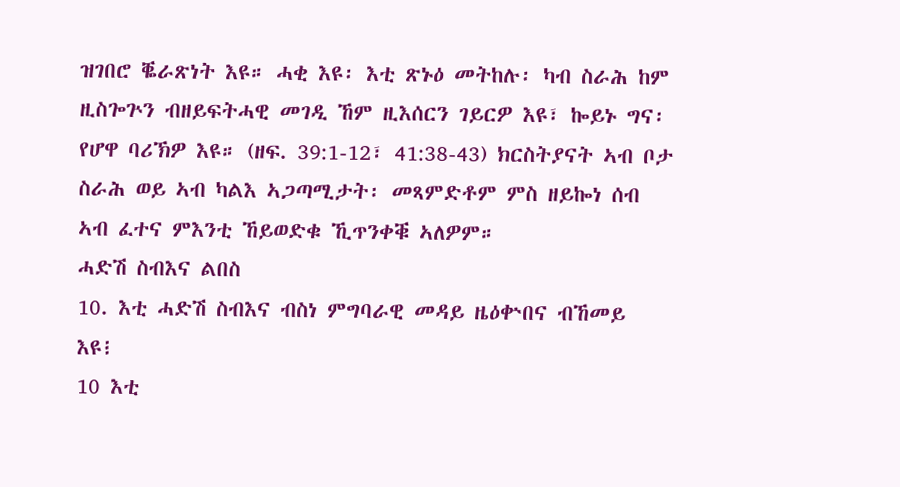ዝገበሮ ቘራጽነት እዩ። ሓቂ እዩ፡ እቲ ጽኑዕ መትከሉ፡ ካብ ስራሕ ከም ዚስጐጕን ብዘይፍትሓዊ መገዲ ኸም ዚእሰርን ገይርዎ እዩ፣ ኰይኑ ግና፡ የሆዋ ባሪኽዎ እዩ። (ዘፍ. 39:1-12፣ 41:38-43) ክርስትያናት ኣብ ቦታ ስራሕ ወይ ኣብ ካልእ ኣጋጣሚታት፡ መጻምድቶም ምስ ዘይኰነ ሰብ ኣብ ፈተና ምእንቲ ኸይወድቁ ኺጥንቀቑ ኣለዎም።
ሓድሽ ስብእና ልበስ
10. እቲ ሓድሽ ስብእና ብስነ ምግባራዊ መዳይ ዜዕቍበና ብኸመይ እዩ፧
10 እቲ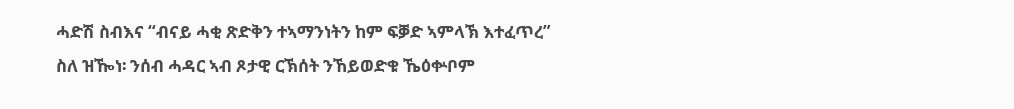ሓድሽ ስብእና “ብናይ ሓቂ ጽድቅን ተኣማንነትን ከም ፍቓድ ኣምላኽ እተፈጥረ” ስለ ዝዀነ፡ ንሰብ ሓዳር ኣብ ጾታዊ ርኽሰት ንኸይወድቁ ኼዕቍቦም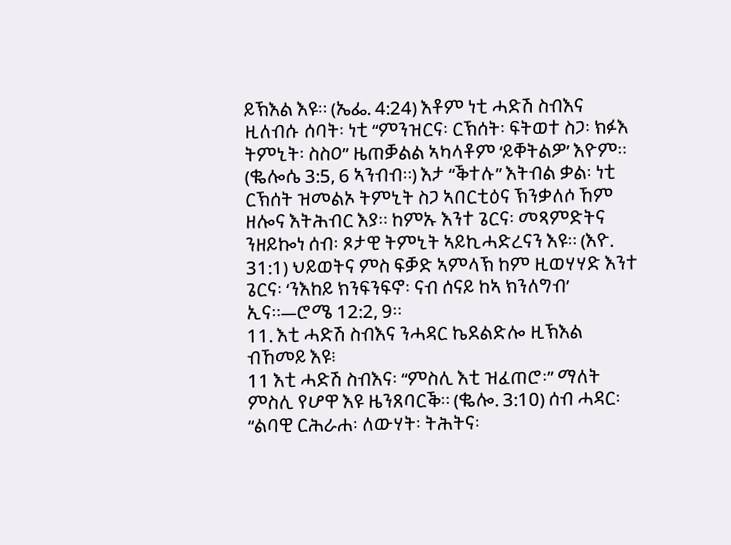ይኽእል እዩ። (ኤፌ. 4:24) እቶም ነቲ ሓድሽ ስብእና ዚለብሱ ሰባት፡ ነቲ “ምንዝርና፡ ርኽሰት፡ ፍትወተ ስጋ፡ ክፉእ ትምኒት፡ ስስዐ” ዜጠቓልል ኣካላቶም ‘ይቐትልዎ’ እዮም። (ቈሎሴ 3:5, 6 ኣንብብ።) እታ “ቕተሉ” እትብል ቃል፡ ነቲ ርኽሰት ዝመልኦ ትምኒት ስጋ ኣበርቲዕና ኽንቃለሶ ኸም ዘሎና እትሕብር እያ። ከምኡ እንተ ጌርና፡ መጻምድትና ንዘይኰነ ሰብ፡ ጾታዊ ትምኒት ኣይኪሓድረናን እዩ። (እዮ. 31:1) ህይወትና ምስ ፍቓድ ኣምላኽ ከም ዚወሃሃድ እንተ ጌርና፡ ‘ንእከይ ክንፍንፍኖ፡ ናብ ሰናይ ከኣ ክንለግብ’ ኢና።—ሮሜ 12:2, 9።
11. እቲ ሓድሽ ስብእና ንሓዳር ኬደልድሎ ዚኽእል ብኸመይ እዩ፧
11 እቲ ሓድሽ ስብእና፡ “ምስሊ እቲ ዝፈጠሮ፡” ማለት ምስሊ የሆዋ እዩ ዜንጸባርቕ። (ቈሎ. 3:10) ሰብ ሓዳር፡ “ልባዊ ርሕራሐ፡ ለውሃት፡ ትሕትና፡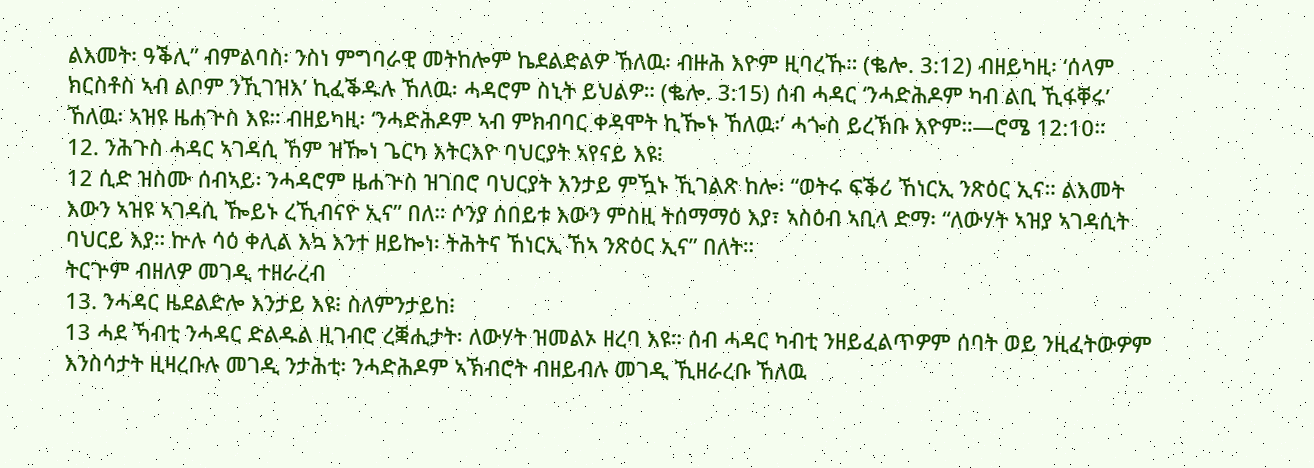ልእመት፡ ዓቕሊ” ብምልባስ፡ ንስነ ምግባራዊ መትከሎም ኬደልድልዎ ኸለዉ፡ ብዙሕ እዮም ዚባረኹ። (ቈሎ. 3:12) ብዘይካዚ፡ ‘ሰላም ክርስቶስ ኣብ ልቦም ንኺገዝእ’ ኪፈቕዱሉ ኸለዉ፡ ሓዳሮም ስኒት ይህልዎ። (ቈሎ. 3:15) ሰብ ሓዳር ‘ንሓድሕዶም ካብ ልቢ ኺፋቐሩ’ ኸለዉ፡ ኣዝዩ ዜሐጕስ እዩ። ብዘይካዚ፡ ‘ንሓድሕዶም ኣብ ምክብባር ቀዳሞት ኪዀኑ ኸለዉ፡’ ሓጐስ ይረኽቡ እዮም።—ሮሜ 12:10።
12. ንሕጉስ ሓዳር ኣገዳሲ ኸም ዝዀነ ጌርካ እትርእዮ ባህርያት ኣየናይ እዩ፧
12 ሲድ ዝስሙ ሰብኣይ፡ ንሓዳሮም ዜሐጕስ ዝገበሮ ባህርያት እንታይ ምዃኑ ኺገልጽ ከሎ፡ “ወትሩ ፍቕሪ ኸነርኢ ንጽዕር ኢና። ልእመት እውን ኣዝዩ ኣገዳሲ ዀይኑ ረኺብናዮ ኢና” በለ። ሶንያ ሰበይቱ እውን ምስዚ ትሰማማዕ እያ፣ ኣስዕብ ኣቢላ ድማ፡ “ለውሃት ኣዝያ ኣገዳሲት ባህርይ እያ። ኵሉ ሳዕ ቀሊል እኳ እንተ ዘይኰነ፡ ትሕትና ኸነርኢ ኸኣ ንጽዕር ኢና” በለት።
ትርጕም ብዘለዎ መገዲ ተዘራረብ
13. ንሓዳር ዜደልድሎ እንታይ እዩ፧ ስለምንታይከ፧
13 ሓደ ኻብቲ ንሓዳር ድልዱል ዚገብሮ ረቛሒታት፡ ለውሃት ዝመልኦ ዘረባ እዩ። ሰብ ሓዳር ካብቲ ንዘይፈልጥዎም ሰባት ወይ ንዚፈትውዎም እንስሳታት ዚዛረቡሉ መገዲ ንታሕቲ፡ ንሓድሕዶም ኣኽብሮት ብዘይብሉ መገዲ ኺዘራረቡ ኸለዉ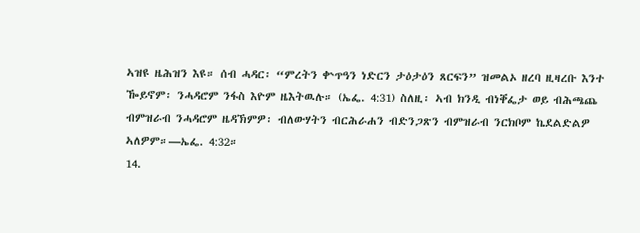ኣዝዩ ዜሕዝን እዩ። ሰብ ሓዳር፡ “ምረትን ቍጥዓን ነድርን ታዕታዕን ጸርፍን” ዝመልኦ ዘረባ ዚዛረቡ እንተ ዀይኖም፡ ንሓዳሮም ንፋስ እዮም ዜእትዉሉ። (ኤፌ. 4:31) ስለዚ፡ ኣብ ክንዲ ብነቐፌታ ወይ ብሕጫጨ ብምዝራብ ንሓዳሮም ዜዳኽምዎ፡ ብለውሃትን ብርሕራሐን ብድንጋጽን ብምዝራብ ንርክቦም ኬደልድልዎ ኣለዎም።—ኤፌ. 4:32።
14.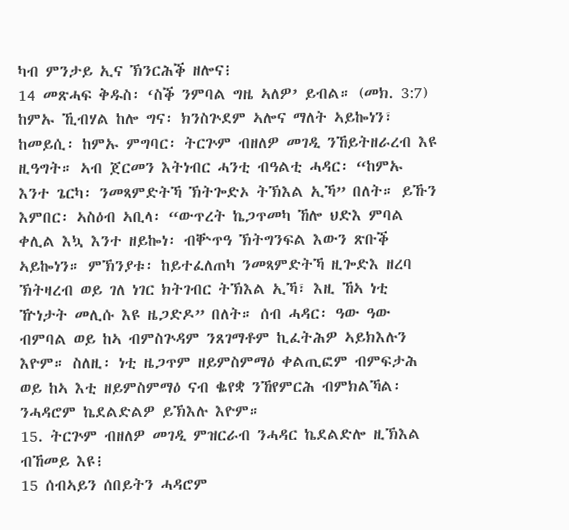ካብ ምንታይ ኢና ኽንርሕቕ ዘሎና፧
14 መጽሓፍ ቅዱስ፡ ‘ስቕ ንምባል ግዜ ኣለዎ’ ይብል። (መክ. 3:7) ከምኡ ኺብሃል ከሎ ግና፡ ክንስጕደም ኣሎና ማለት ኣይኰነን፣ ከመይሲ፡ ከምኡ ምግባር፡ ትርጕም ብዘለዎ መገዲ ንኸይትዘራረብ እዩ ዚዓግት። ኣብ ጀርመን እትነብር ሓንቲ ብዓልቲ ሓዳር፡ “ከምኡ እንተ ጌርካ፡ ንመጻምድትኻ ኽትጐድኦ ትኽእል ኢኻ” በለት። ይኹን እምበር፡ ኣስዕብ ኣቢላ፡ “ውጥረት ኬጋጥመካ ኸሎ ህድእ ምባል ቀሊል እኳ እንተ ዘይኰነ፡ ብቝጥዓ ኽትግንፍል እውን ጽቡቕ ኣይኰነን። ምኽንያቱ፡ ከይተፈለጠካ ንመጻምድትኻ ዚጐድእ ዘረባ ኽትዛረብ ወይ ገለ ነገር ክትገብር ትኽእል ኢኻ፣ እዚ ኸኣ ነቲ ዅነታት መሊሱ እዩ ዜጋድዶ” በለት። ሰብ ሓዳር፡ ዓው ዓው ብምባል ወይ ከኣ ብምስጕዳም ንጸገማቶም ኪፈትሕዎ ኣይክእሉን እዮም። ስለዚ፡ ነቲ ዜጋጥም ዘይምስምማዕ ቀልጢፎም ብምፍታሕ ወይ ከኣ እቲ ዘይምስምማዕ ናብ ቈየቋ ንኸየምርሕ ብምክልኻል፡ ንሓዳሮም ኬደልድልዎ ይኽእሉ እዮም።
15. ትርጕም ብዘለዎ መገዲ ምዝርራብ ንሓዳር ኬደልድሎ ዚኽእል ብኸመይ እዩ፧
15 ሰብኣይን ሰበይትን ሓዳሮም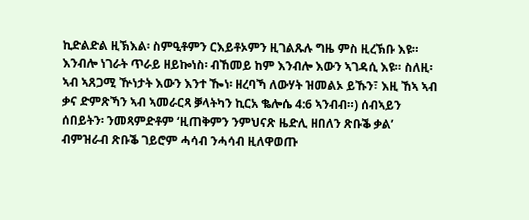ኪድልድል ዚኽእል፡ ስምዒቶምን ርእይቶኦምን ዚገልጹሉ ግዜ ምስ ዚረኽቡ እዩ። እንብሎ ነገራት ጥራይ ዘይኰነስ፡ ብኸመይ ከም እንብሎ እውን ኣገዳሲ እዩ። ስለዚ፡ ኣብ ኣጸጋሚ ዅነታት እውን እንተ ዀነ፡ ዘረባኻ ለውሃት ዝመልኦ ይኹን፣ እዚ ኸኣ ኣብ ቃና ድምጽኻን ኣብ ኣመራርጻ ቓላትካን ኪርአ ቈሎሴ 4:6 ኣንብብ።) ሰብኣይን ሰበይትን፡ ንመጻምድቶም ‘ዚጠቅምን ንምህናጽ ዜድሊ ዘበለን ጽቡቕ ቃል’ ብምዝራብ ጽቡቕ ገይሮም ሓሳብ ንሓሳብ ዚለዋወጡ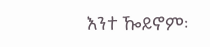እንተ ዀይኖም፡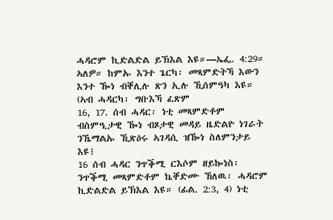ሓዳሮም ኪድልድል ይኽእል እዩ።—ኤፌ. 4:29።
ኣለዎ። ከምኡ እንተ ጌርካ፡ መጻምድትኻ እውን እንተ ዀነ ብቐሊሉ ጽን ኢሉ ኺሰምዓካ እዩ። (ኣብ ሓዳርካ፡ ግቡእኻ ፈጽም
16, 17. ሰብ ሓዳር፡ ነቲ መጻምድቶም ብስምዒታዊ ዀነ ብጾታዊ መዳይ ዜድልዮ ነገራት ንኼማልኡ ኺጽዕሩ ኣገዳሲ ዝዀነ ስለምንታይ እዩ፧
16 ሰብ ሓዳር ንጥቕሚ ርእሶም ዘይኰነስ፡ ንጥቕሚ መጻምድቶም ኬቐድሙ ኸለዉ፡ ሓዳሮም ኪድልድል ይኽእል እዩ። (ፊል. 2:3, 4) ነቲ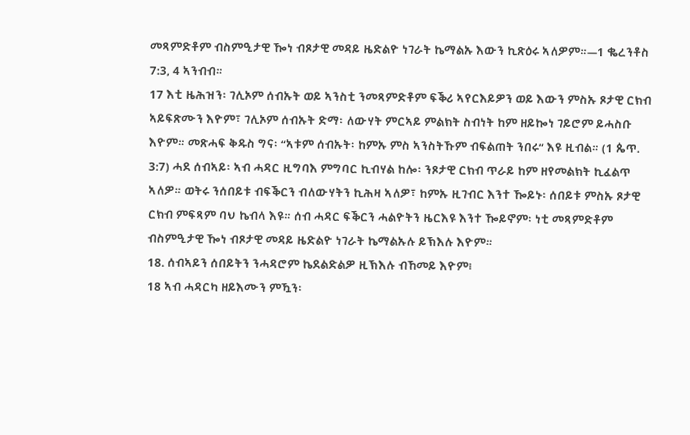መጻምድቶም ብስምዒታዊ ዀነ ብጾታዊ መዳይ ዜድልዮ ነገራት ኬማልኡ እውን ኪጽዕሩ ኣለዎም።—1 ቈረንቶስ 7:3, 4 ኣንብብ።
17 እቲ ዜሕዝን፡ ገሊኦም ሰብኡት ወይ ኣንስቲ ንመጻምድቶም ፍቕሪ ኣየርእይዎን ወይ እውን ምስኡ ጾታዊ ርክብ ኣይፍጽሙን እዮም፣ ገሊኦም ሰብኡት ድማ፡ ለውሃት ምርኣይ ምልክት ስብነት ከም ዘይኰነ ገይሮም ይሓስቡ እዮም። መጽሓፍ ቅዱስ ግና፡ “ኣቱም ሰብኡት፡ ከምኡ ምስ ኣንስትኹም ብፍልጠት ንበሩ” እዩ ዚብል። (1 ጴጥ. 3:7) ሓደ ሰብኣይ፡ ኣብ ሓዳር ዚግባእ ምግባር ኪብሃል ከሎ፡ ንጾታዊ ርክብ ጥራይ ከም ዘየመልክት ኪፈልጥ ኣለዎ። ወትሩ ንሰበይቱ ብፍቕርን ብለውሃትን ኪሕዛ ኣለዎ፣ ከምኡ ዚገብር እንተ ዀይኑ፡ ሰበይቱ ምስኡ ጾታዊ ርክብ ምፍጻም ባህ ኬብላ እዩ። ሰብ ሓዳር ፍቕርን ሓልዮትን ዜርእዩ እንተ ዀይኖም፡ ነቲ መጻምድቶም ብስምዒታዊ ዀነ ብጾታዊ መዳይ ዜድልዮ ነገራት ኬማልኡሉ ይኽእሉ እዮም።
18. ሰብኣይን ሰበይትን ንሓዳሮም ኬደልድልዎ ዚኽእሉ ብኸመይ እዮም፧
18 ኣብ ሓዳርካ ዘይእሙን ምዃን፡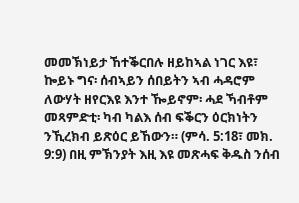መመኽነይታ ኸተቕርበሉ ዘይከኣል ነገር እዩ፣ ኰይኑ ግና፡ ሰብኣይን ሰበይትን ኣብ ሓዳሮም ለውሃት ዘየርእዩ እንተ ዀይኖም፡ ሓደ ኻብቶም መጻምድቲ፡ ካብ ካልእ ሰብ ፍቕርን ዕርክነትን ንኺረክብ ይጽዕር ይኸውን። (ምሳ. 5:18፣ መክ. 9:9) በዚ ምኽንያት እዚ እዩ መጽሓፍ ቅዱስ ንሰብ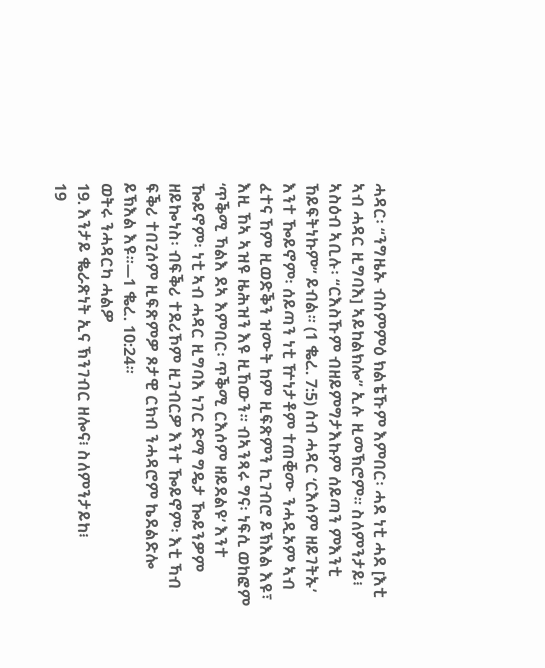ሓዳር፡ “ንግዜኡ ብስምምዕ ክልቴኹም እምበር፡ ሓደ ነቲ ሓደ [እቲ ኣብ ሓዳር ዚግባእ] ኣይከልክሎ” ኢሉ ዚመኽሮም። ስለምንታይ፧ ኣስዕብ ኣቢሉ፡ “ርእስኹም ብዘይምግታእኩም ሰይጣን ምእንቲ ኸይፍትነኩም” ይብል። (1 ቈረ. 7:5) ሰብ ሓዳር ‘ርእሶም ዘይገትኡ’ እንተ ዀይኖም፡ ሰይጣን ነቲ ዅነታቶም ተጠቒሙ ንሓዲኦም ኣብ ፈተና ኸም ዚወድቕን ዝሙት ከም ዚፍጽምን ኪገብሮ ይኽእል እዩ፣ እዚ ኸኣ ኣዝዩ ዜሕዝን እዩ ዚኸውን። ብኣንጻሩ ግና፡ ነፍሲ ወከፎም ‘ጥቕሚ ኻልእ ደኣ እምበር፡ ጥቕሚ ርእሶም ዘይደልዩ’ እንተ ዀይኖም፡ ነቲ ኣብ ሓዳር ዚግባእ ነገር ድማ ግዴታ ዀይንዎም ዘይኰነስ፡ ብፍቕሪ ተደሪኾም ዚገብርዎ እንተ ዀይኖም፡ እቲ ኻብ ፍቕሪ ተበጊሶም ዚፍጽምዎ ጾታዊ ርክብ ንሓዳሮም ኬደልድሎ ይኽእል እዩ።—1 ቈረ. 10:24።
ወትሩ ንሓዳርካ ሓልዎ
19. እንታይ ቈራጽነት ኢና ኽንገብር ዘሎና፧ ስለምንታይከ፧
19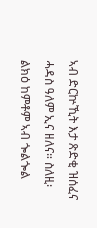ኣብ ድርኵኺት እታ ጽድቂ ዝሰፈና ሓዳስ ዓለም ኢና ዘለና። ስለዚ፡ ልክዕ ከምቶም ኣብ ጐልጐል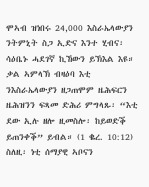ሞኣብ ዝነበሩ 24,000 እስራኤላውያን ንትምኒት ስጋ ኢድና እንተ ሂብና፡ ሳዕቤኑ ሓደገኛ ኪኸውን ይኽእል እዩ። ቃል ኣምላኽ ብዛዕባ እቲ ንእስራኤላውያን ዘጋጠሞም ዜሕፍርን ዜሕዝንን ፍጻመ ድሕሪ ምግላጹ፡ “እቲ ደው ኢሉ ዘሎ ዚመስሎ፡ ከይወድቕ ይጠንቀቕ” ይብል። (1 ቈረ. 10:12) ስለዚ፡ ነቲ ሰማያዊ ኣቦናን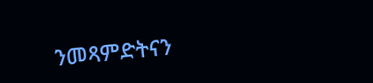ንመጻምድትናን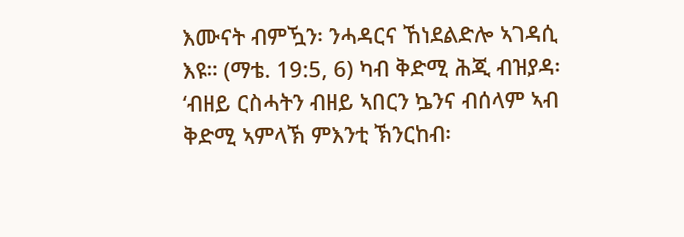እሙናት ብምዃን፡ ንሓዳርና ኸነደልድሎ ኣገዳሲ እዩ። (ማቴ. 19:5, 6) ካብ ቅድሚ ሕጂ ብዝያዳ፡ ‘ብዘይ ርስሓትን ብዘይ ኣበርን ኴንና ብሰላም ኣብ ቅድሚ ኣምላኽ ምእንቲ ኽንርከብ፡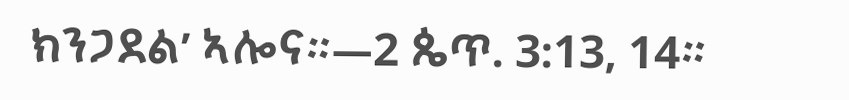ክንጋደል’ ኣሎና።—2 ጴጥ. 3:13, 14።